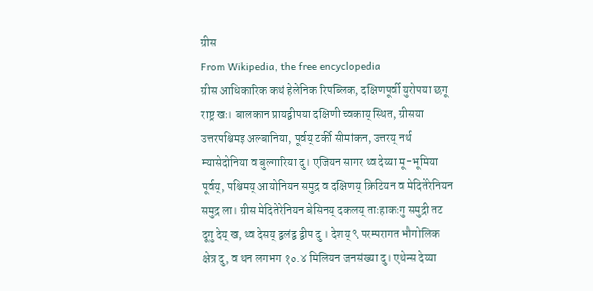ग्रीस
From Wikipedia, the free encyclopedia
ग्रीस आधिकारिक कथं हेलेनिक रिपब्लिक, दक्षिणपूर्वी युरोपया छगू राष्ट्र खः। बालकान प्रायद्वीपया दक्षिणी च्वकाय् स्थित, ग्रीसया उत्तरपश्चिमइ अल्बानिया, पूर्वय् टर्की सीमांकन, उत्तरय् नर्थ म्यासेदोनिया व बुल्गारिया दु। एजियन सागर थ्व देय्या मू-भूमिया पूर्वय्, पश्चिमय् आयोनियन समुद्र व दक्षिणय् क्रिटियन व मेदितेरेनियन समुद्र ला। ग्रीस मेदितेरेनियन बेसिनय् दकलय् ताःहाकःगु समुद्री तट दूगु देय् ख, थ्व देसय् द्वलंद्व द्वीप दु । देशय् ९ परम्परागत भौगोलिक क्षेत्र दु, व थन लगभग १०.४ मिलियन जनसंख्या दु। एथेन्स देय्या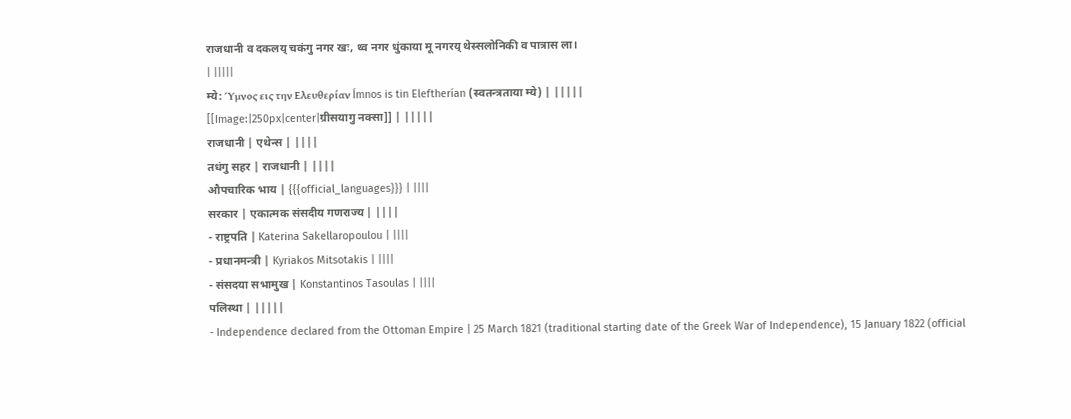राजधानी व दकलय् चकंगु नगर खः, थ्व नगर धुंकाया मू नगरय् थेस्सलोनिकी व पात्रास ला।
| |||||
म्ये: Ύμνος εις την Ελευθερίαν Ímnos is tin Eleftherían (स्वतन्त्रताया म्ये) | |||||
[[Image:|250px|center|ग्रीसयागु नक्सा]] | |||||
राजधानी | एथेन्स | ||||
तधंगु सहर | राजधानी | ||||
औपचारिक भाय | {{{official_languages}}} | ||||
सरकार | एकात्मक संसदीय गणराज्य | ||||
- राष्ट्रपति | Katerina Sakellaropoulou | ||||
- प्रधानमन्त्री | Kyriakos Mitsotakis | ||||
- संसदया सभामुख | Konstantinos Tasoulas | ||||
पलिस्था | |||||
- Independence declared from the Ottoman Empire | 25 March 1821 (traditional starting date of the Greek War of Independence), 15 January 1822 (official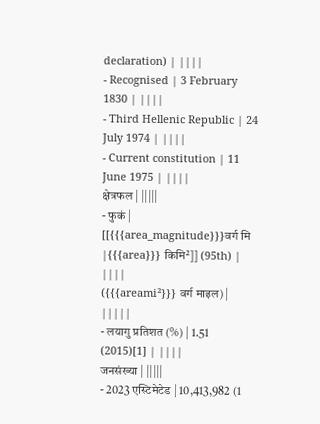declaration) | ||||
- Recognised | 3 February 1830 | ||||
- Third Hellenic Republic | 24 July 1974 | ||||
- Current constitution | 11 June 1975 | ||||
क्षेत्रफल | |||||
- फुकं | [[{{{area_magnitude}}}वर्ग मि |{{{area}}} किमि²]] (95th) | ||||
({{{areami²}}} वर्ग माइल) | |||||
- लयागु प्रतिशत (%) | 1.51 (2015)[1] | ||||
जनसंख्या | |||||
- 2023 एस्टिमेटेड | 10,413,982 (1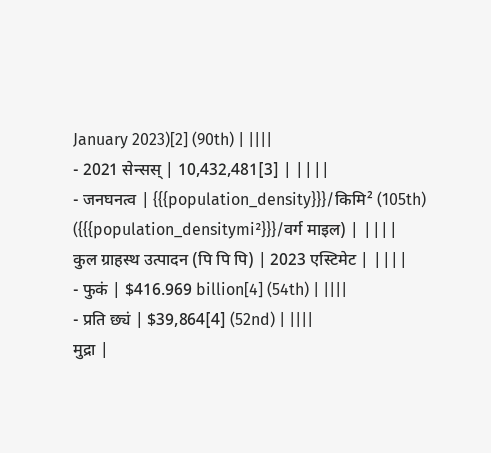January 2023)[2] (90th) | ||||
- 2021 सेन्सस् | 10,432,481[3] | ||||
- जनघनत्व | {{{population_density}}}/किमि² (105th) ({{{population_densitymi²}}}/वर्ग माइल) | ||||
कुल ग्राहस्थ उत्पादन (पि पि पि) | 2023 एस्टिमेट | ||||
- फुकं | $416.969 billion[4] (54th) | ||||
- प्रति छ्यं | $39,864[4] (52nd) | ||||
मुद्रा |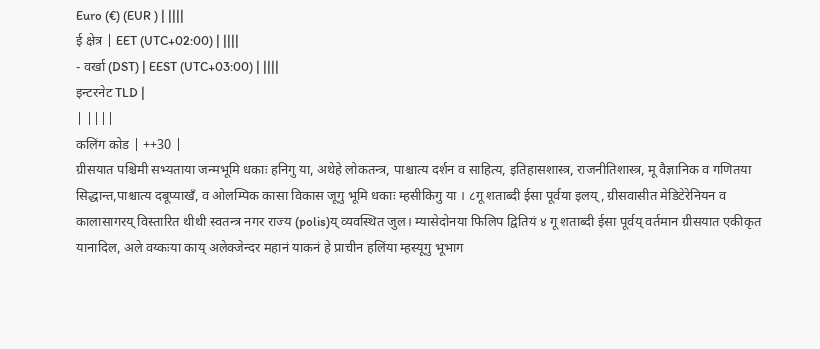Euro (€) (EUR ) | ||||
ई क्षेत्र | EET (UTC+02:00) | ||||
- वर्खा (DST) | EEST (UTC+03:00) | ||||
इन्टरनेट TLD |
| ||||
कलिंग कोड | ++30 |
ग्रीसयात पश्चिमी सभ्यताया जन्मभूमि धकाः हनिगु या, अथेहे लोकतन्त्र, पाश्चात्य दर्शन व साहित्य, इतिहासशास्त्र, राजनीतिशास्त्र, मू वैज्ञानिक व गणितया सिद्धान्त,पाश्चात्य दबूप्याखँ, व ओलम्पिक कासा विकास जूगु भूमि धकाः म्हसीकिगु या । ८गू शताब्दी ईसा पूर्वया इलय्, ग्रीसवासीत मेडिटेरेनियन व कालासागरय् विस्तारित थीथी स्वतन्त्र नगर राज्य (polis)य् व्यवस्थित जुल। म्यासेदोनया फिलिप द्वितियं ४ गू शताब्दी ईसा पूर्वय् वर्तमान ग्रीसयात एकीकृत यानादिल, अले वय्कःया काय् अलेक्जेन्दर महानं याकनं हे प्राचीन हलिंया म्हस्यूगु भूभाग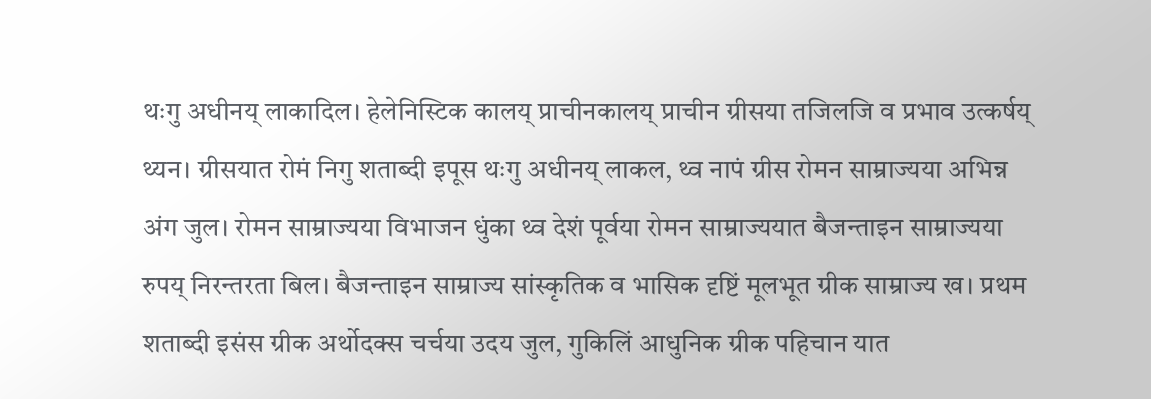थःगु अधीनय् लाकादिल। हेलेनिस्टिक कालय् प्राचीनकालय् प्राचीन ग्रीसया तजिलजि व प्रभाव उत्कर्षय् थ्यन। ग्रीसयात रोमं निगु शताब्दी इपूस थःगु अधीनय् लाकल, थ्व नापं ग्रीस रोमन साम्राज्यया अभिन्न अंग जुल। रोमन साम्राज्यया विभाजन धुंका थ्व देशं पूर्वया रोमन साम्राज्ययात बैजन्ताइन साम्राज्यया रुपय् निरन्तरता बिल। बैजन्ताइन साम्राज्य सांस्कृतिक व भासिक दृष्टिं मूलभूत ग्रीक साम्राज्य ख। प्रथम शताब्दी इसंस ग्रीक अर्थोदक्स चर्चया उदय जुल, गुकिलिं आधुनिक ग्रीक पहिचान यात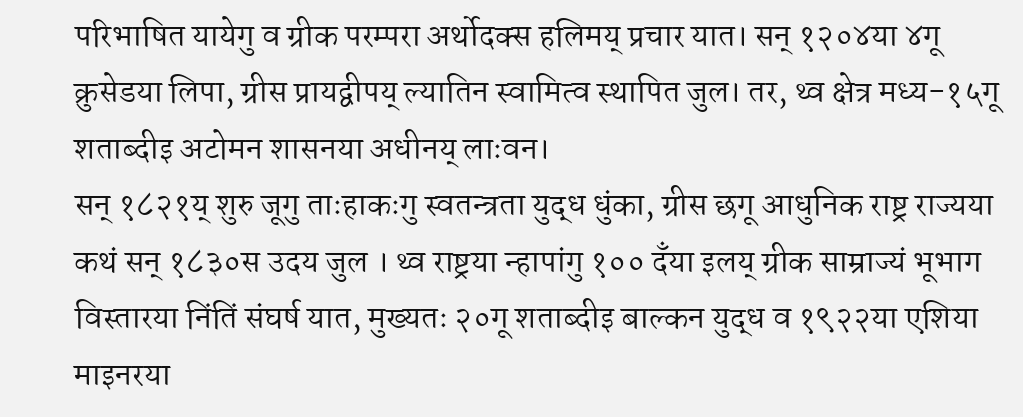परिभाषित यायेगु व ग्रीक परम्परा अर्थोदक्स हलिमय् प्रचार यात। सन् १२०४या ४गू क्रुसेडया लिपा, ग्रीस प्रायद्वीपय् ल्यातिन स्वामित्व स्थापित जुल। तर, थ्व क्षेत्र मध्य-१५गू शताब्दीइ अटोमन शासनया अधीनय् लाःवन।
सन् १८२१य् शुरु जूगु ताःहाकःगु स्वतन्त्रता युद्ध धुंका, ग्रीस छगू आधुनिक राष्ट्र राज्यया कथं सन् १८३०स उदय जुल । थ्व राष्ट्रया न्हापांगु १०० दँया इलय् ग्रीक साम्राज्यं भूभाग विस्तारया निंतिं संघर्ष यात, मुख्यतः २०गू शताब्दीइ बाल्कन युद्ध व १९२२या एशिया माइनरया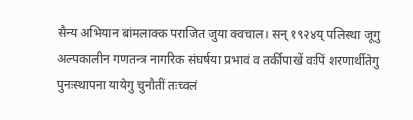सैन्य अभियान बांमलाक्क पराजित जुया क्वचाल। सन् १९२४य् पलिस्था जूगु अल्पकालीन गणतन्त्र नागरिक संघर्षया प्रभावं व तर्कीपाखें वःपिं शरणार्थीतेगु पुनःस्थापना यायेगु चुनौतीं तःच्वलं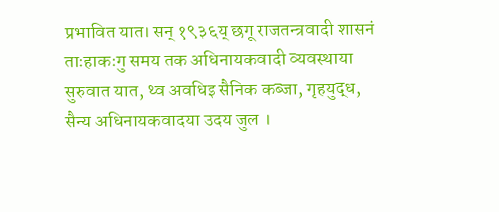प्रभावित यात। सन् १९३६य् छगू राजतन्त्रवादी शासनं ताःहाकःगु समय तक अधिनायकवादी व्यवस्थाया सुरुवात यात, थ्व अवधिइ सैनिक कब्जा, गृहयुद्ध, सैन्य अधिनायकवादया उदय जुल ।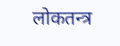लोकतन्त्र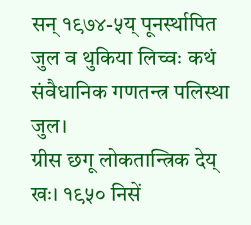सन् १९७४-५य् पूनर्स्थापित जुल व थुकिया लिच्वः कथं संवैधानिक गणतन्त्र पलिस्था जुल।
ग्रीस छगू लोकतान्त्रिक देय् खः। १९५० निसें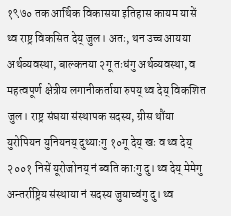१९७० तक आर्थिक विकासया इतिहास कायम यासें थ्व राष्ट्र विकसित देय् जुल। अतः, थन उच्च आयया अर्थव्यवस्था, बाल्कनया २गू तःधंगु अर्थव्यवस्था, व महत्वपूर्ण क्षेत्रीय लगानीकर्ताया रुपय् थ्व देय् विकशित जुल। राष्ट्र संघया संस्थापक सदस्य, ग्रीस थौंया युरोपियन युनियनय् दुथ्याःगु १०गू देय् खः व थ्व देय् २००१ निसें यूरोजोनय् नं ब्वति काःगु दु। थ्व देय् मेमेगु अन्तर्राष्ट्रिय संस्थाया नं सदस्य जुयाच्वंगु दु। थ्व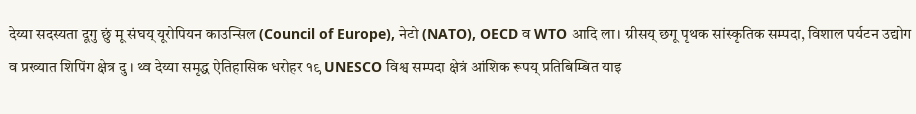देय्या सदस्यता दूगु छुं मू संघय् यूरोपियन काउन्सिल (Council of Europe), नेटो (NATO), OECD व WTO आदि ला। ग्रीसय् छगू पृथक सांस्कृतिक सम्पदा, विशाल पर्यटन उद्योग व प्रख्यात शिपिंग क्षेत्र दु । थ्व देय्या समृद्ध ऐतिहासिक धरोहर १९ UNESCO विश्व सम्पदा क्षेत्रं आंशिक रूपय् प्रतिबिम्बित याइ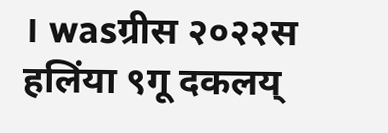। wasग्रीस २०२२स हलिंया ९गू दकलय्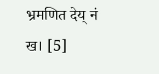भ्रमणित देय् नं ख। [5]